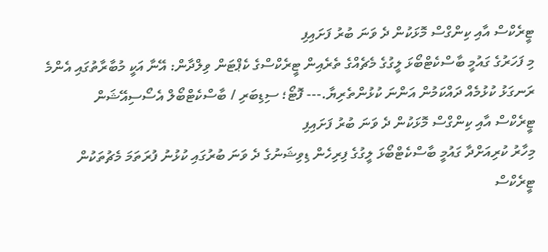ޓީރެކްސް އާއި ކިންގްސް މޮޅަކުން ދެ ވަނަ ބުރު ފަށައިފި
މި ފަހަރުގެ ގައުމީ ބާސްކެޓްބޯޅަ ލީގުގެ މެޗެއްގެ ތެރެއިން ޓީރެކްސްގެ ކެޕްޓަން ވިލްދާން: އޭނާ އަކީ މުބާރާތުގައި އެންމެ ރަނގަޅު ކުޅުމެއް ދައްކަމުން އަންނަ ކުޅުންތެރިޔާ.--- ފޮޓޯ؛ ސިޑިބަރި / ބާސްކެޓްބޯލް އެސޯސިއޭޝަން
ޓީރެކްސް އާއި ކިންގްސް މޮޅަކުން ދެ ވަނަ ބުރު ފަށައިފި
މިހާރު ކުރިއަށްދާ ގައުމީ ބާސްކެޓްބޯޅަ ލީގުގެ ފިރިހެން ޑިވިޝަނުގެ ދެ ވަނަ ބުރުގައި ކުޅުނު ފުރަތަމަ މެޗުތަކުން ޓީރެކްސް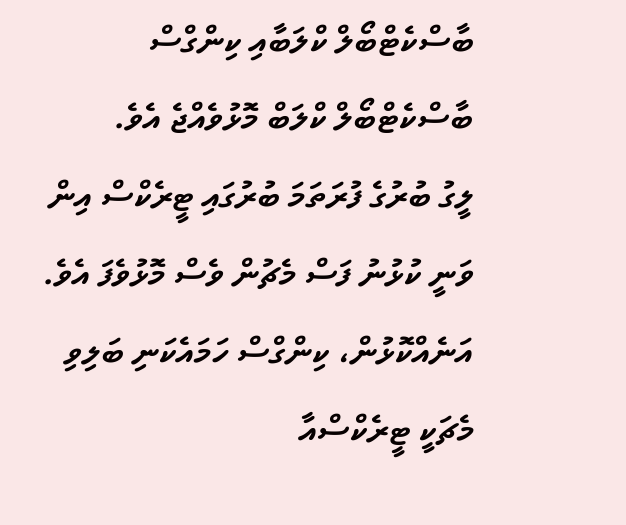ބާސްކެޓްބޯލް ކްލަބާއި ކިންގްސް ބާސްކެޓްބޯލް ކްލަބް މޮޅުވެއްޖެ އެވެ.
ލީގު ބުރުގެ ފުރަތަމަ ބުރުގައި ޓީރެކްސް އިން ވަނީ ކުޅުނު ފަސް މެޗުން ވެސް މޮޅުވެފަ އެވެ. އަނެއްކޮޅުން، ކިންގްސް ހަމައެކަނި ބަލިވި މެޗަކީ ޓީރެކްސްއާ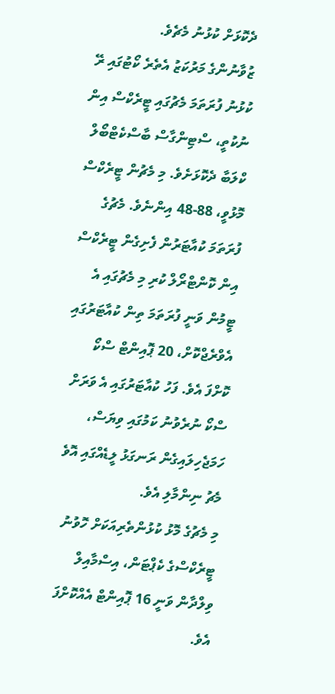ދެކޮޅަށް ކުޅުނު މެޗެވެ.
ޒުވާނުންގެ މަރުކަޒު އެތެރެ ކޯޓުގައި ރޭ ކުޅުނު ފުރަތަމަ މެޗުގައި ޓީރެކްސް އިން ނުކުތީ، ސްޓިންގާސް ބާސްކެޓްބޯލް ކްލަބާ ދެކޮޅަށެވެ. މި މެޗުން ޓީރެކްސް މޮޅުވީ، 88-48 އިންނެވެ. މެޗުގެ ފުރަތަމަ ކުއާޓަރުން ފެށިގެން ޓީރެކްސް އިން ކޮންޓްރޯލް ކުރި މި މެޗުގައި އެ ޓީމުން ވަނީ ފުރަތަމަ ތިން ކުއާޓަރުގައި އެވްރެޖްކޮށް، 20 ޕޮއިންޓް ސްކޯ ކޮށްފަ އެވެ. ފަހު ކުއާޓަރުގައި އެ ވަރަށް ސްކޯ ނުރެވުނު ކަމުގައި ވިޔަސް، ހަމަޖެހިލައިގެން ރަނގަޅު ލީޑެއްގައި އޮވެ މެޗު ނިންމާލި އެވެ.
މި މެޗުގެ މޮޅު ކުޅުންތެރިއަކަށް ހޮވުނު ޓީރެކްސްގެ ކެޕްޓަން، އިސްމާއިލް ވިލްދާން ވަނީ 16 ޕޮއިންޓް އެއްކޮށްފަ އެވެ.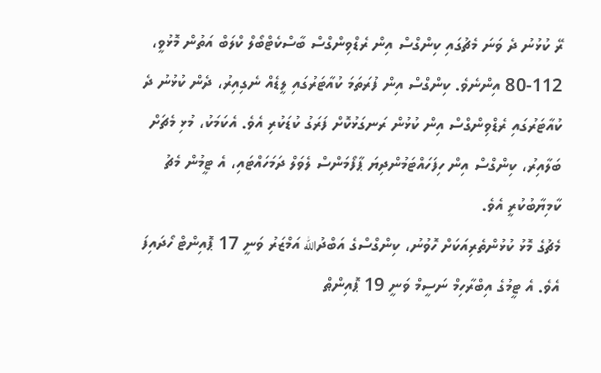ރޭ ކުޅުނު ދެ ވަނަ މެޗުގައި ކިންގްސް އިން ރެޑްވިންގްސް ބާސްކެޓްބޯލް ކްލަބް އަތުން މޮޅުވީ، 112-80 އިންނެވެ. ކިންގްސް އިން ފުރަތަމަ ކުއާޓަރުގައި ލީޑެއް ނެގިއިރު، ދެން ކުޅުނު ދެ ކުއާޓަރުގައި ރެޑްވިންގްސް އިން ކުޅުން ރަނގަޅުކޮށް ފަރަގު ކުޑަކުރި އެވެ. އެކަމަކު، މުޅި މެޗަށް ބަލާއިރު، ކިންގްސް އިން ހިފަހައްޓަމުންދިޔަ ޕާފޯމަންސް ލެވަލް ދަމަހައްޓައި، އެ ޓީމުން މެޗު ކާމިޔާބުކުރީ އެވެ.
މެޗުގެ މޮޅު ކުޅުންތެރިއަކަށް ހޮވުނު، ކިންގްސްގެ އަބްދުالله އަމްޒަރު ވަނީ 17 ޕޮއިންޓް ހޯދައިފަ އެވެ. އެ ޓީމުގެ އިބްރާހިމް ނަސީމް ވަނީ 19 ޕޮއިންޠް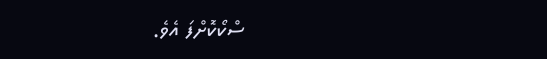ސްކޯކޮށްފަ އެވެ.